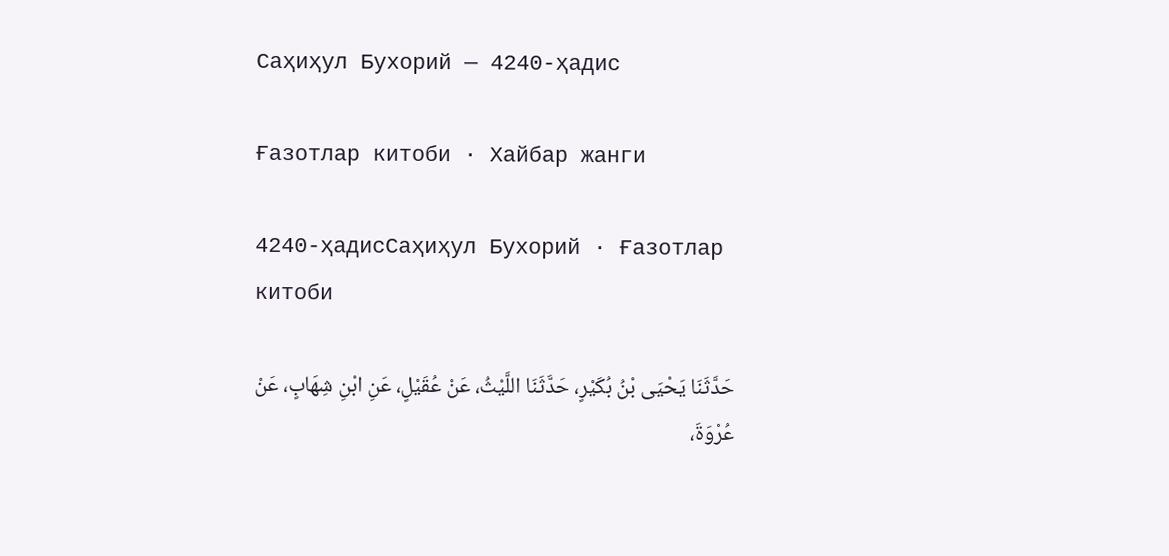Саҳиҳул Бухорий — 4240-ҳадис

Ғазотлар китоби · Хайбар жанги

4240-ҳадисСаҳиҳул Бухорий · Ғазотлар китоби

حَدَّثَنَا يَحْيَى بْنُ بُكَيْرٍ، حَدَّثَنَا اللَّيْثُ، عَنْ عُقَيْلٍ، عَنِ ابْنِ شِهَابٍ، عَنْ عُرْوَةَ،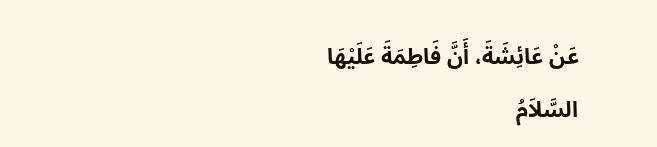عَنْ عَائِشَةَ، أَنَّ فَاطِمَةَ عَلَيْهَا السَّلاَمُ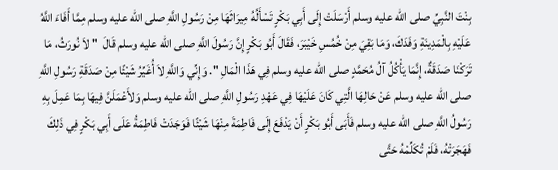بِنْتَ النَّبِيِّ صلى الله عليه وسلم أَرْسَلَتْ إِلَى أَبِي بَكْرٍ تَسْأَلُهُ مِيرَاثَهَا مِنْ رَسُولِ اللَّهِ صلى الله عليه وسلم مِمَّا أَفَاءَ اللَّهُ عَلَيْهِ بِالْمَدِينَةِ وَفَدَكَ، وَمَا بَقِيَ مِنْ خُمُسِ خَيْبَرَ، فَقَالَ أَبُو بَكْرٍ إِنَّ رَسُولَ اللَّهِ صلى الله عليه وسلم قَالَ  " لاَ نُورَثُ، مَا تَرَكْنَا صَدَقَةٌ، إِنَّمَا يَأْكُلُ آلُ مُحَمَّدٍ صلى الله عليه وسلم فِي هَذَا الْمَالِ ". وَإِنِّي وَاللَّهِ لاَ أُغَيِّرُ شَيْئًا مِنْ صَدَقَةِ رَسُولِ اللَّهِ صلى الله عليه وسلم عَنْ حَالِهَا الَّتِي كَانَ عَلَيْهَا فِي عَهْدِ رَسُولِ اللَّهِ صلى الله عليه وسلم وَلأَعْمَلَنَّ فِيهَا بِمَا عَمِلَ بِهِ رَسُولُ اللَّهِ صلى الله عليه وسلم فَأَبَى أَبُو بَكْرٍ أَنْ يَدْفَعَ إِلَى فَاطِمَةَ مِنْهَا شَيْئًا فَوَجَدَتْ فَاطِمَةُ عَلَى أَبِي بَكْرٍ فِي ذَلِكَ فَهَجَرَتْهُ، فَلَمْ تُكَلِّمْهُ حَتَّى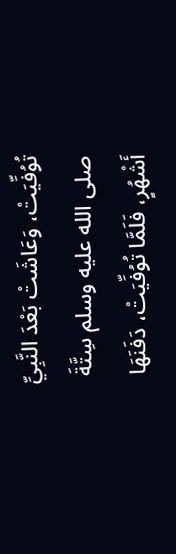تُوُفِّيَتْ، وَعَاشَتْ بَعْدَ النَّبِيِّ صلى الله عليه وسلم سِتَّةَ أَشْهُرٍ، فَلَمَّا تُوُفِّيَتْ، دَفَنَهَا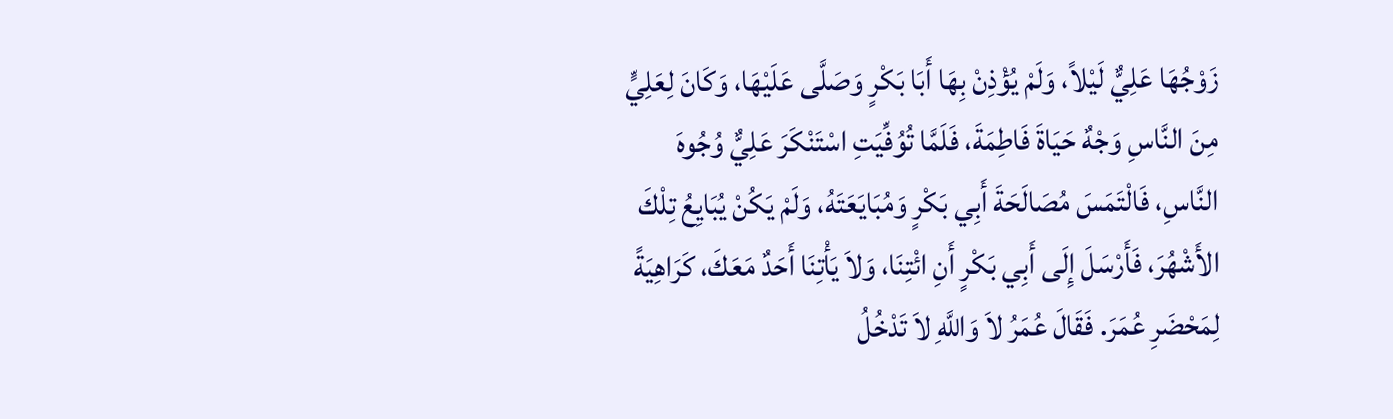زَوْجُهَا عَلِيٌّ لَيْلاً، وَلَمْ يُؤْذِنْ بِهَا أَبَا بَكْرٍ وَصَلَّى عَلَيْهَا، وَكَانَ لِعَلِيٍّ مِنَ النَّاسِ وَجْهٌ حَيَاةَ فَاطِمَةَ، فَلَمَّا تُوُفِّيَتِ اسْتَنْكَرَ عَلِيٌّ وُجُوهَ النَّاسِ، فَالْتَمَسَ مُصَالَحَةَ أَبِي بَكْرٍ وَمُبَايَعَتَهُ، وَلَمْ يَكُنْ يُبَايِعُ تِلْكَ الأَشْهُرَ، فَأَرْسَلَ إِلَى أَبِي بَكْرٍ أَنِ ائْتِنَا، وَلاَ يَأْتِنَا أَحَدٌ مَعَكَ، كَرَاهِيَةً لِمَحْضَرِ عُمَرَ. فَقَالَ عُمَرُ لاَ وَاللَّهِ لاَ تَدْخُلُ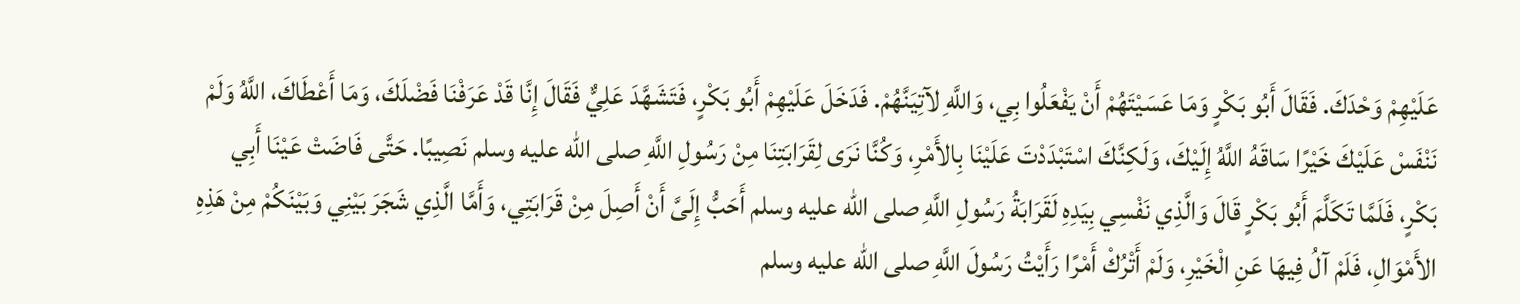عَلَيْهِمْ وَحْدَكَ. فَقَالَ أَبُو بَكْرٍ وَمَا عَسَيْتَهُمْ أَنْ يَفْعَلُوا بِي، وَاللَّهِ لآتِيَنَّهُمْ. فَدَخَلَ عَلَيْهِمْ أَبُو بَكْرٍ، فَتَشَهَّدَ عَلِيٌّ فَقَالَ إِنَّا قَدْ عَرَفْنَا فَضْلَكَ، وَمَا أَعْطَاكَ، اللَّهُ وَلَمْ نَنْفَسْ عَلَيْكَ خَيْرًا سَاقَهُ اللَّهُ إِلَيْكَ، وَلَكِنَّكَ اسْتَبْدَدْتَ عَلَيْنَا بِالأَمْرِ، وَكُنَّا نَرَى لِقَرَابَتِنَا مِنْ رَسُولِ اللَّهِ صلى الله عليه وسلم نَصِيبًا. حَتَّى فَاضَتْ عَيْنَا أَبِي بَكْرٍ، فَلَمَّا تَكَلَّمَ أَبُو بَكْرٍ قَالَ وَالَّذِي نَفْسِي بِيَدِهِ لَقَرَابَةُ رَسُولِ اللَّهِ صلى الله عليه وسلم أَحَبُّ إِلَىَّ أَنْ أَصِلَ مِنْ قَرَابَتِي، وَأَمَّا الَّذِي شَجَرَ بَيْنِي وَبَيْنَكُمْ مِنْ هَذِهِ الأَمْوَالِ، فَلَمْ آلُ فِيهَا عَنِ الْخَيْرِ، وَلَمْ أَتْرُكْ أَمْرًا رَأَيْتُ رَسُولَ اللَّهِ صلى الله عليه وسلم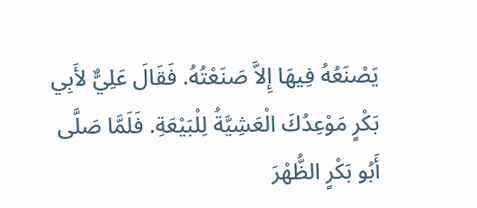يَصْنَعُهُ فِيهَا إِلاَّ صَنَعْتُهُ. فَقَالَ عَلِيٌّ لأَبِي بَكْرٍ مَوْعِدُكَ الْعَشِيَّةُ لِلْبَيْعَةِ. فَلَمَّا صَلَّى أَبُو بَكْرٍ الظُّهْرَ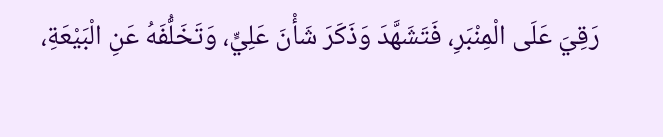رَقِيَ عَلَى الْمِنْبَرِ، فَتَشَهَّدَ وَذَكَرَ شَأْنَ عَلِيٍّ، وَتَخَلُّفَهُ عَنِ الْبَيْعَةِ،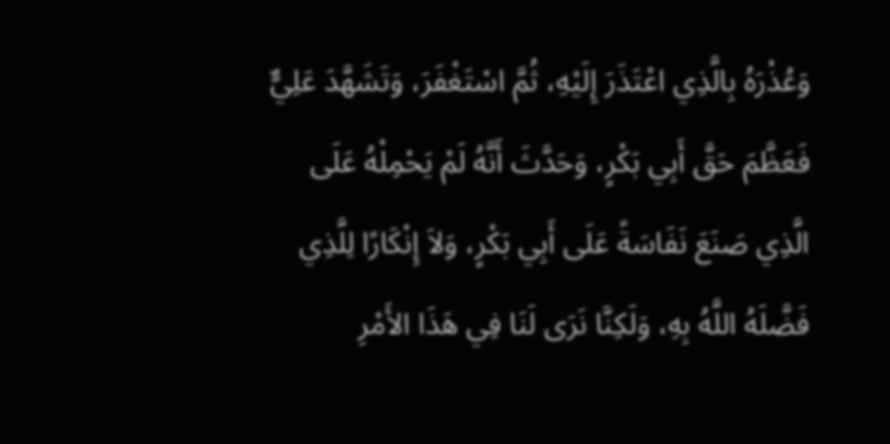وَعُذْرَهُ بِالَّذِي اعْتَذَرَ إِلَيْهِ، ثُمَّ اسْتَغْفَرَ، وَتَشَهَّدَ عَلِيٌّ فَعَظَّمَ حَقَّ أَبِي بَكْرٍ، وَحَدَّثَ أَنَّهُ لَمْ يَحْمِلْهُ عَلَى الَّذِي صَنَعَ نَفَاسَةً عَلَى أَبِي بَكْرٍ، وَلاَ إِنْكَارًا لِلَّذِي فَضَّلَهُ اللَّهُ بِهِ، وَلَكِنَّا نَرَى لَنَا فِي هَذَا الأَمْرِ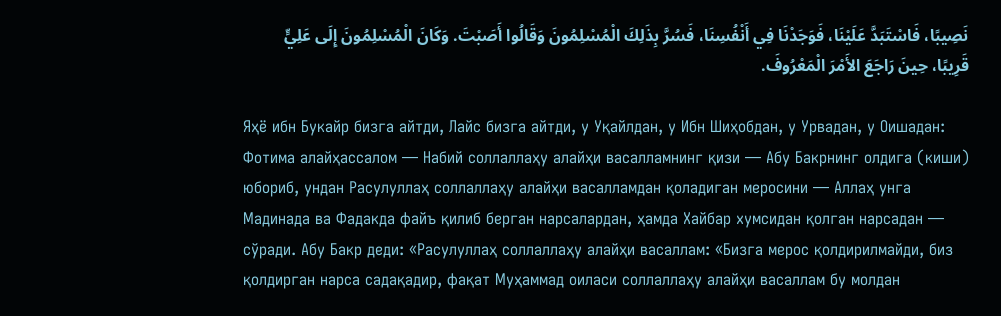نَصِيبًا، فَاسْتَبَدَّ عَلَيْنَا، فَوَجَدْنَا فِي أَنْفُسِنَا، فَسُرَّ بِذَلِكَ الْمُسْلِمُونَ وَقَالُوا أَصَبْتَ. وَكَانَ الْمُسْلِمُونَ إِلَى عَلِيٍّ قَرِيبًا، حِينَ رَاجَعَ الأَمْرَ الْمَعْرُوفَ.

Яҳё ибн Букайр бизга айтди, Лайс бизга айтди, у Уқайлдан, у Ибн Шиҳобдан, у Урвадан, у Оишадан: Фотима алайҳассалом — Набий соллаллаҳу алайҳи васалламнинг қизи — Абу Бакрнинг олдига (киши) юбориб, ундан Расулуллаҳ соллаллаҳу алайҳи васалламдан қоладиган меросини — Аллаҳ унга Мадинада ва Фадакда файъ қилиб берган нарсалардан, ҳамда Хайбар хумсидан қолган нарсадан — сўради. Абу Бакр деди: «Расулуллаҳ соллаллаҳу алайҳи васаллам: «Бизга мерос қолдирилмайди, биз қолдирган нарса садақадир, фақат Муҳаммад оиласи соллаллаҳу алайҳи васаллам бу молдан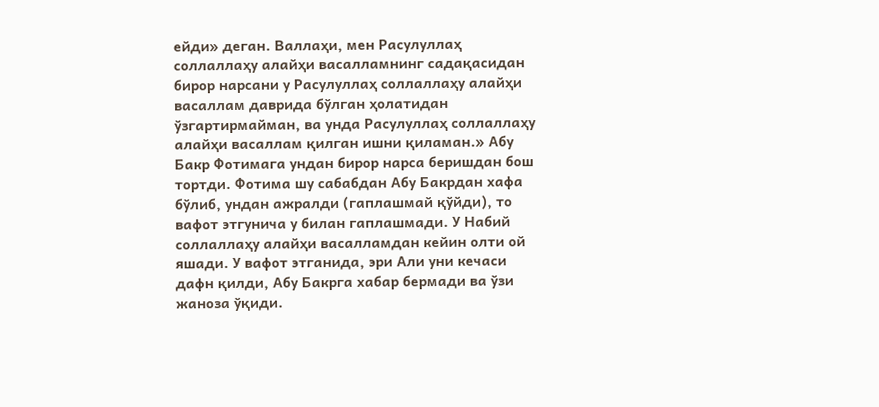ейди» деган. Валлаҳи, мен Расулуллаҳ соллаллаҳу алайҳи васалламнинг садақасидан бирор нарсани у Расулуллаҳ соллаллаҳу алайҳи васаллам даврида бўлган ҳолатидан ўзгартирмайман, ва унда Расулуллаҳ соллаллаҳу алайҳи васаллам қилган ишни қиламан.» Абу Бакр Фотимага ундан бирор нарса беришдан бош тортди. Фотима шу сабабдан Абу Бакрдан хафа бўлиб, ундан ажралди (гаплашмай қўйди), то вафот этгунича у билан гаплашмади. У Набий соллаллаҳу алайҳи васалламдан кейин олти ой яшади. У вафот этганида, эри Али уни кечаси дафн қилди, Абу Бакрга хабар бермади ва ўзи жаноза ўқиди.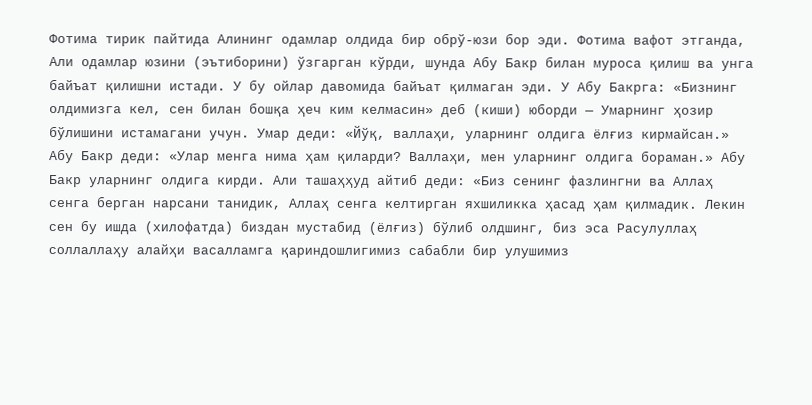Фотима тирик пайтида Алининг одамлар олдида бир обрў-юзи бор эди. Фотима вафот этганда, Али одамлар юзини (эътиборини) ўзгарган кўрди, шунда Абу Бакр билан муроса қилиш ва унга байъат қилишни истади. У бу ойлар давомида байъат қилмаган эди. У Абу Бакрга: «Бизнинг олдимизга кел, сен билан бошқа ҳеч ким келмасин» деб (киши) юборди — Умарнинг ҳозир бўлишини истамагани учун. Умар деди: «Йўқ, валлаҳи, уларнинг олдига ёлғиз кирмайсан.» Абу Бакр деди: «Улар менга нима ҳам қиларди? Валлаҳи, мен уларнинг олдига бораман.» Абу Бакр уларнинг олдига кирди. Али ташаҳҳуд айтиб деди: «Биз сенинг фазлингни ва Аллаҳ сенга берган нарсани танидик, Аллаҳ сенга келтирган яхшиликка ҳасад ҳам қилмадик. Лекин сен бу ишда (хилофатда) биздан мустабид (ёлғиз) бўлиб олдшинг, биз эса Расулуллаҳ соллаллаҳу алайҳи васалламга қариндошлигимиз сабабли бир улушимиз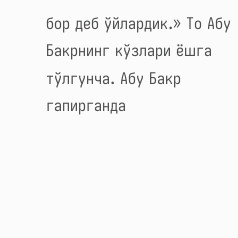бор деб ўйлардик.» То Абу Бакрнинг кўзлари ёшга тўлгунча. Абу Бакр гапирганда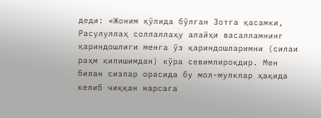деди: «Жоним қўлида бўлган Зотга қасамки, Расулуллаҳ соллаллаҳу алайҳи васалламнинг қариндошлиги менга ўз қариндошларимни (силаи раҳм қилишимдан) кўра севимлироқдир. Мен билан сизлар орасида бу мол-мулклар ҳақида келиб чиққан нарсага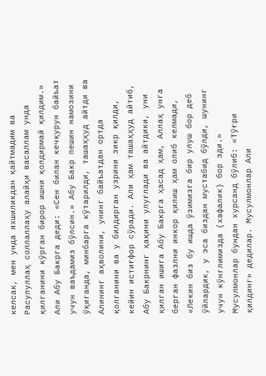келсак, мен унда яхшиликдан қайтмадим ва Расулуллаҳ соллаллаҳу алайҳи васаллам унда қилганини кўрган бирор ишни қолдирмай қилдим.» Али Абу Бакрга деди: «Сен билан кечқурун байъат учун ваъдамиз бўлсин.» Абу Бакр пешин намозини ўқиганда, минбарга кўтарилди, ташаҳҳуд айтди ва Алининг аҳволини, унинг байъатдан ортда қолганини ва у билдирган узрини зикр қилди, кейин истиғфор сўради. Али ҳам ташаҳҳуд айтиб, Абу Бакрнинг ҳақини улуғлади ва айтдики, уни қилган ишига Абу Бакрга ҳасад ҳам, Аллаҳ унга берган фазлни инкор қилиш ҳам олиб келмади, «Лекин биз бу ишда ўзимизга бир улуш бор деб ўйлардик, у эса биздан мустабид бўлди, шунинг учун кўнглимизда (хафалик) бор эди.» Мусулмонлар бундан хурсанд бўлиб: «Тўғри қилдинг» дедилар. Мусулмонлар Али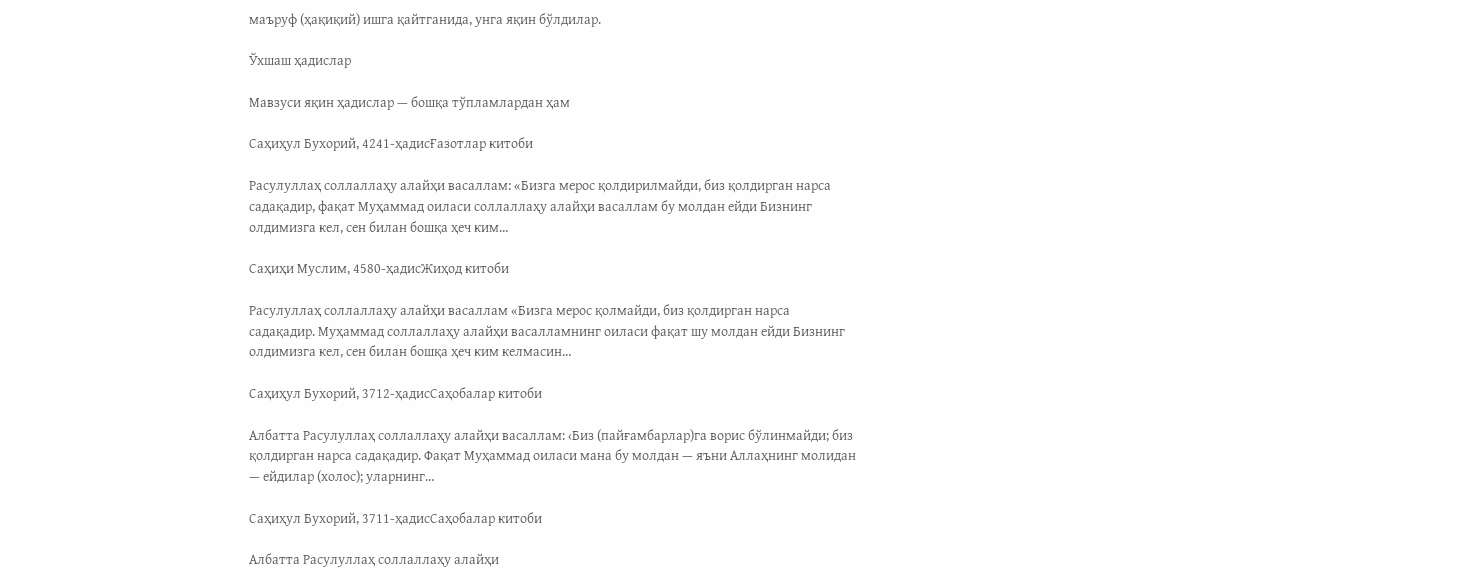маъруф (ҳақиқий) ишга қайтганида, унга яқин бўлдилар.

Ўхшаш ҳадислар

Мавзуси яқин ҳадислар — бошқа тўпламлардан ҳам

Саҳиҳул Бухорий, 4241-ҳадисҒазотлар китоби

Расулуллаҳ соллаллаҳу алайҳи васаллам: «Бизга мерос қолдирилмайди, биз қолдирган нарса садақадир, фақат Муҳаммад оиласи соллаллаҳу алайҳи васаллам бу молдан ейди Бизнинг олдимизга кел, сен билан бошқа ҳеч ким…

Саҳиҳи Муслим, 4580-ҳадисЖиҳод китоби

Расулуллаҳ соллаллаҳу алайҳи васаллам «Бизга мерос қолмайди, биз қолдирган нарса садақадир. Муҳаммад соллаллаҳу алайҳи васалламнинг оиласи фақат шу молдан ейди Бизнинг олдимизга кел, сен билан бошқа ҳеч ким келмасин…

Саҳиҳул Бухорий, 3712-ҳадисСаҳобалар китоби

Албатта Расулуллаҳ соллаллаҳу алайҳи васаллам: ‹Биз (пайғамбарлар)га ворис бўлинмайди; биз қолдирган нарса садақадир. Фақат Муҳаммад оиласи мана бу молдан — яъни Аллаҳнинг молидан — ейдилар (холос); уларнинг…

Саҳиҳул Бухорий, 3711-ҳадисСаҳобалар китоби

Албатта Расулуллаҳ соллаллаҳу алайҳи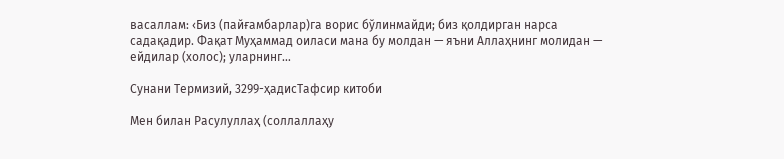васаллам: ‹Биз (пайғамбарлар)га ворис бўлинмайди; биз қолдирган нарса садақадир. Фақат Муҳаммад оиласи мана бу молдан — яъни Аллаҳнинг молидан — ейдилар (холос); уларнинг…

Сунани Термизий, 3299-ҳадисТафсир китоби

Мен билан Расулуллаҳ (соллаллаҳу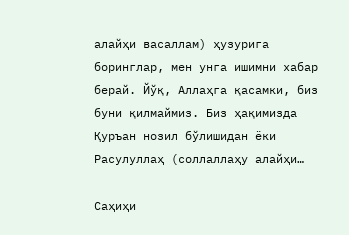алайҳи васаллам) ҳузурига боринглар, мен унга ишимни хабар берай. Йўқ, Аллаҳга қасамки, биз буни қилмаймиз. Биз ҳақимизда Қуръан нозил бўлишидан ёки Расулуллаҳ (соллаллаҳу алайҳи…

Саҳиҳи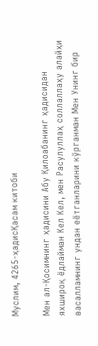Муслим, 4265-ҳадисҚасам китоби

Мен ал-Қосимнинг ҳадисини Абу Қилоабанинг ҳадисидан яхшироқ ёдлайман Кел Кел, мен Расулуллаҳ соллаллаҳу алайҳи васалламнинг ундан еётганларини кўрганман Мен Унинг бир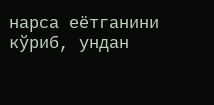нарса еётганини кўриб, ундан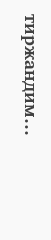тиржандим…